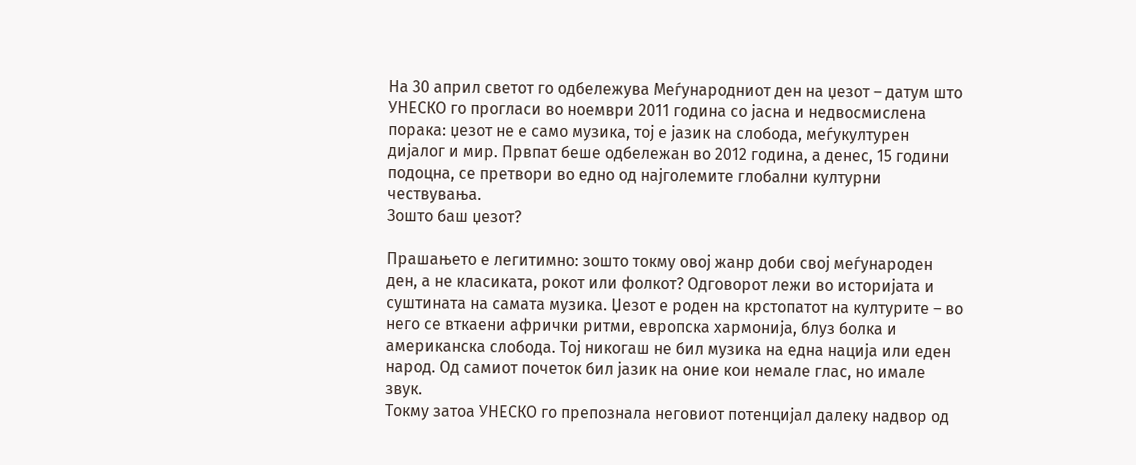На 30 април светот го одбележува Меѓународниот ден на џезот – датум што УНЕСКО го прогласи во ноември 2011 година со јасна и недвосмислена порака: џезот не е само музика, тој е јазик на слобода, меѓукултурен дијалог и мир. Првпат беше одбележан во 2012 година, а денес, 15 години подоцна, се претвори во едно од најголемите глобални културни чествувања.
Зошто баш џезот?

Прашањето е легитимно: зошто токму овој жанр доби свој меѓународен ден, а не класиката, рокот или фолкот? Одговорот лежи во историјата и суштината на самата музика. Џезот е роден на крстопатот на културите – во него се вткаени афрички ритми, европска хармонија, блуз болка и американска слобода. Тој никогаш не бил музика на една нација или еден народ. Од самиот почеток бил јазик на оние кои немале глас, но имале звук.
Токму затоа УНЕСКО го препознала неговиот потенцијал далеку надвор од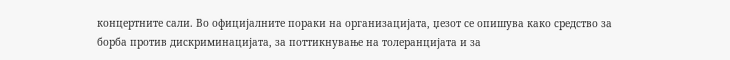концертните сали. Во официјалните пораки на организацијата, џезот се опишува како средство за борба против дискриминацијата, за поттикнување на толеранцијата и за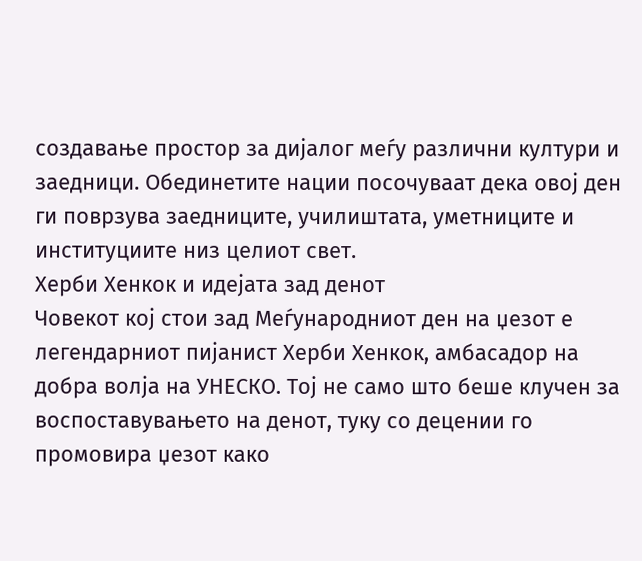создавање простор за дијалог меѓу различни култури и заедници. Обединетите нации посочуваат дека овој ден ги поврзува заедниците, училиштата, уметниците и институциите низ целиот свет.
Херби Хенкок и идејата зад денот
Човекот кој стои зад Меѓународниот ден на џезот е легендарниот пијанист Херби Хенкок, амбасадор на добра волја на УНЕСКО. Тој не само што беше клучен за воспоставувањето на денот, туку со децении го промовира џезот како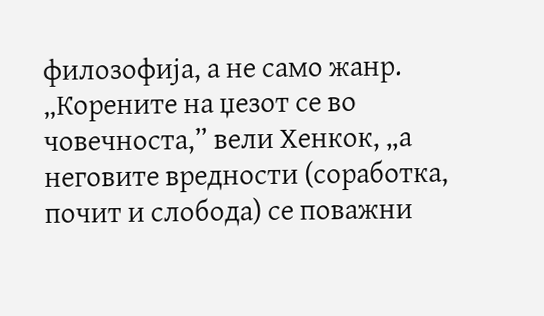филозофија, а не само жанр. „Корените на џезот се во човечноста,” вели Хенкок, „а неговите вредности (соработка, почит и слобода) се поважни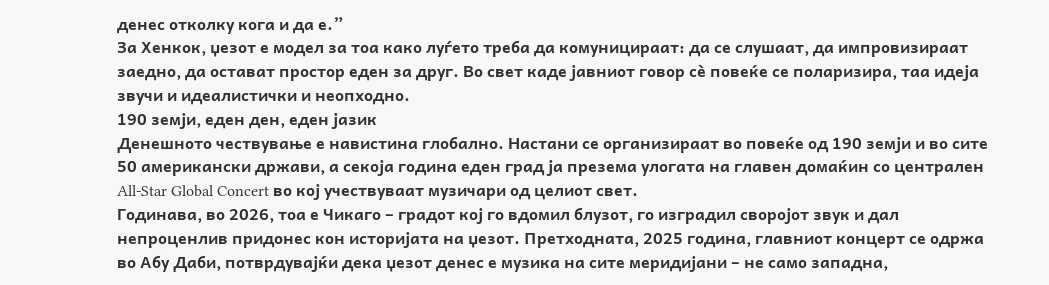денес отколку кога и да е.”
За Хенкок, џезот е модел за тоа како луѓето треба да комуницираат: да се слушаат, да импровизираат заедно, да остават простор еден за друг. Во свет каде јавниот говор сè повеќе се поларизира, таа идеја звучи и идеалистички и неопходно.
190 земји, еден ден, еден јазик
Денешното чествување е навистина глобално. Настани се организираат во повеќе од 190 земји и во сите 50 американски држави, а секоја година еден град ја презема улогата на главен домаќин со централен All-Star Global Concert во кој учествуваат музичари од целиот свет.
Годинава, во 2026, тоа е Чикаго – градот кој го вдомил блузот, го изградил своројот звук и дал непроценлив придонес кон историјата на џезот. Претходната, 2025 година, главниот концерт се одржа во Абу Даби, потврдувајќи дека џезот денес е музика на сите меридијани – не само западна,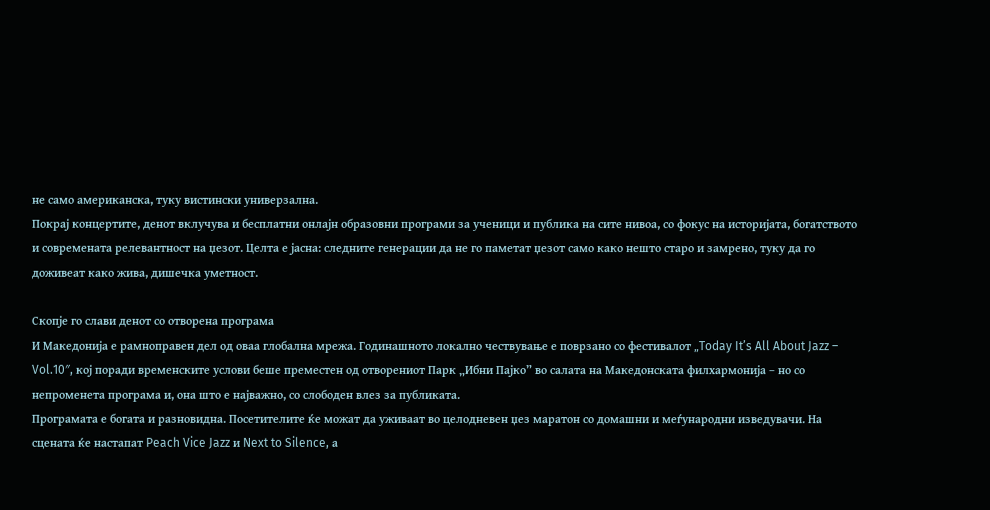не само американска, туку вистински универзална.
Покрај концертите, денот вклучува и бесплатни онлајн образовни програми за ученици и публика на сите нивоа, со фокус на историјата, богатството и современата релевантност на џезот. Целта е јасна: следните генерации да не го паметат џезот само како нешто старо и замрено, туку да го доживеат како жива, дишечка уметност.

Скопје го слави денот со отворена програма
И Македонија е рамноправен дел од оваа глобална мрежа. Годинашното локално чествување е поврзано со фестивалот „Today It’s All About Jazz – Vol.10″, кој поради временските услови беше преместен од отворениот Парк „Ибни Пајко” во салата на Македонската филхармонија – но со непроменета програма и, она што е најважно, со слободен влез за публиката.
Програмата е богата и разновидна. Посетителите ќе можат да уживаат во целодневен џез маратон со домашни и меѓународни изведувачи. На сцената ќе настапат Peach Vice Jazz и Next to Silence, а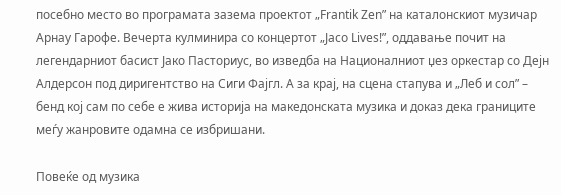посебно место во програмата зазема проектот „Frantik Zen” на каталонскиот музичар Арнау Гарофе. Вечерта кулминира со концертот „Jaco Lives!”, оддавање почит на легендарниот басист Јако Пасториус, во изведба на Националниот џез оркестар со Дејн Алдерсон под диригентство на Сиги Фајгл. А за крај, на сцена стапува и „Леб и сол” – бенд кој сам по себе е жива историја на македонската музика и доказ дека границите меѓу жанровите одамна се избришани.

Повеќе од музика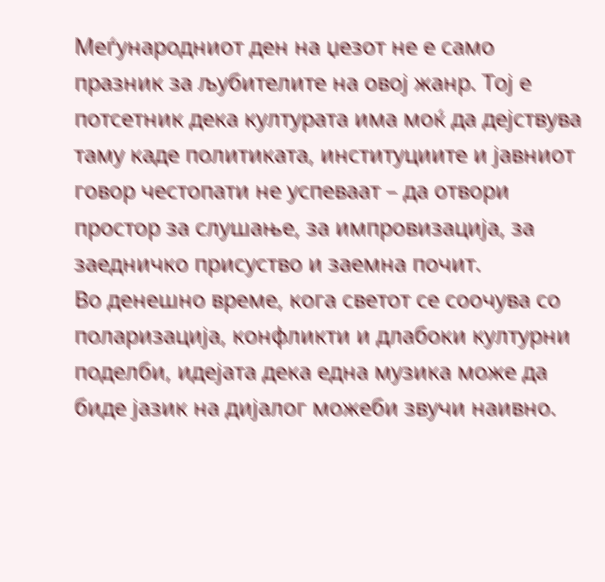Меѓународниот ден на џезот не е само празник за љубителите на овој жанр. Тој е потсетник дека културата има моќ да дејствува таму каде политиката, институциите и јавниот говор честопати не успеваат – да отвори простор за слушање, за импровизација, за заедничко присуство и заемна почит.
Во денешно време, кога светот се соочува со поларизација, конфликти и длабоки културни поделби, идејата дека една музика може да биде јазик на дијалог можеби звучи наивно.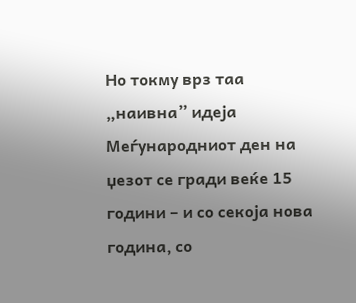Но токму врз таа „наивна” идеја Меѓународниот ден на џезот се гради веќе 15 години – и со секоја нова година, со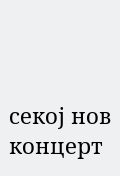секој нов концерт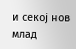и секој нов млад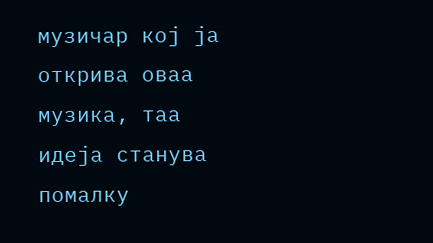музичар кој ја открива оваа музика, таа идеја станува помалку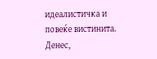идеалистичка и повеќе вистинита.
Денес,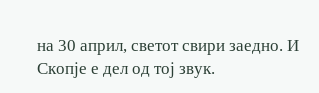на 30 април, светот свири заедно. И Скопје е дел од тој звук.